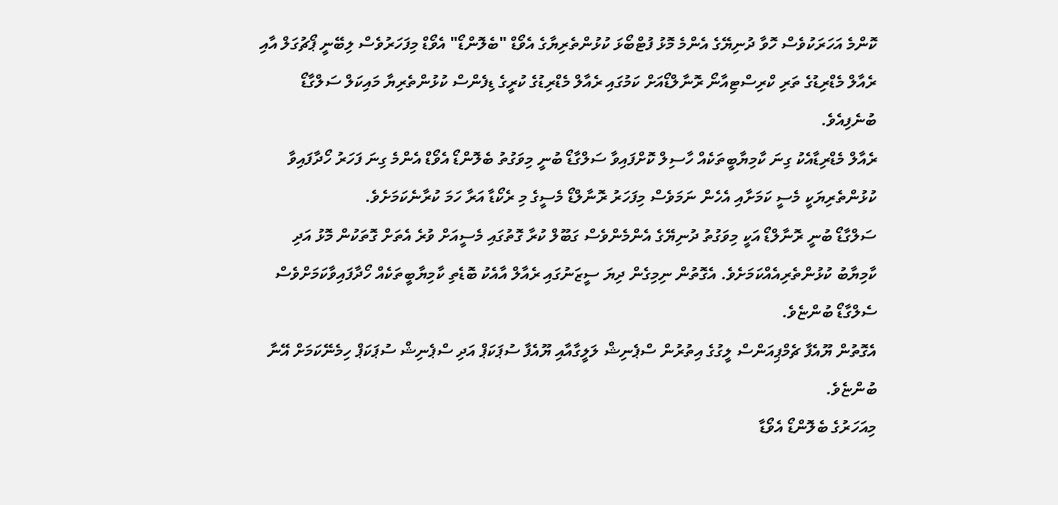ކޮންމެ އަހަރަކުވެސް ހޮވާ ދުނިޔޭގެ އެންމެ މޮޅު ފުޓްބޯޅަ ކުޅުންތެރިޔާގެ އެވޯޑް "ބެލޮންޑޯ" އެވޯޑް މިފަހަރުވެސް ލިބޭނީ ޕޯޗުގަލް އާއި ރެއާލް މެޑްރިޑުގެ ތަރި ކްރިސްޓިއާނޯ ރޮނާލްޑޯއަށް ކަމުގައި ރެއާލް މެޑްރިޑުގެ ކުރީގެ ޑިފެންސް ކުޅުންތެރިޔާ މައިކަލް ސަލްގާޑޯ ބުނެފިއެވެ.
ރެއާލް މެޑްރިޑާއެކު ގިނަ ކާމިޔާބީތަކެއް ހާސިލް ކޮށްފައިވާ ސަލްގާޑޯ ބުނީ މިވަގުތު ބެލޮންޑޯ އެވޯޑް އެންމެ ގިނަ ފަހަރު ހޯދާފައިވާ ކުޅުންތެރިޔަކީ މެސީ ކަމަށާއި އެހެން ނަމަވެސް މިފަހަރު ރޮނާލްޑޯ މެސީގެ މި ރެކޯޑާ އަރާ ހަމަ ކުރާނެކަމަށެވެ.
ސަލްގާޑޯ ބުނީ ރޮނާލްޑޯ އަކީ މިވަގުތު ދުނިޔޭގެ އެންމެންވެސް ގަބޫލް ކުރާ ގޮތުގައި މެސީއަށް ވުރެ އެތަށް ގޮތަކުން މޮޅު އަދި ކާމިޔާބު ކުޅުންތެރިއެއްކަމަށެވެ. އެގޮތުން ނިމިގެން ދިޔަ ސީޒަނުގައި ރެއާލް އާއެކު ބޮޑެތި ކާމިޔާބީތަކެއް ހޯދާފައިވާކަމަށްވެސް ސެލްގާޑޯ ބުންޏެވެ.
އެގޮތުން ޔޫއެފާ ޗެމްޕިއަންސް ލީގުގެ އިތުރުން ސްޕެނިޝް ލަލީގާއާއި ޔޫއެފާ ސުޕަކަޕް އަދި ސްޕެނިޝް ސުޕަކަޕް ހިމެނޭކަމަށް އޭނާ ބުންޏެވެ.
މިއަހަރުގެ ބެލޮންޑޯ އެވޯޑާ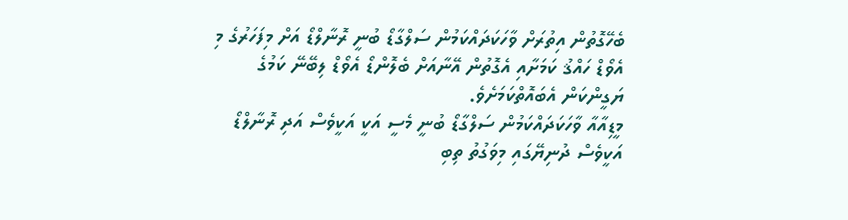ބެހޭގޮތުން އިތުރަށް ވާހަކަދައްކަމުން ސަލްގާޑޯ ބުނީ ރޮނާލްޑޯ އަށް މިފަހަރުގެ މި އެވޯޑް ހައްޤު ކަމަށާއި އެގޮތުން އޭނާއަށް ބެލޮންޑޯ އެވޯޑް ލިބޭނޭ ކަމުގެ ޔަގީންކަން އެބައޮތްކަމަށެވެ.
މީޑިއާއާ ވާހަކަދައްކަމުން ސަލްގާޑޯ ބުނީ މެސީ އަކީ އަކީވެސް އަދި ރޮނާލްޑޯ އަކީވެސް ދުނިޔޭގައި މިވަގުތު ތިބި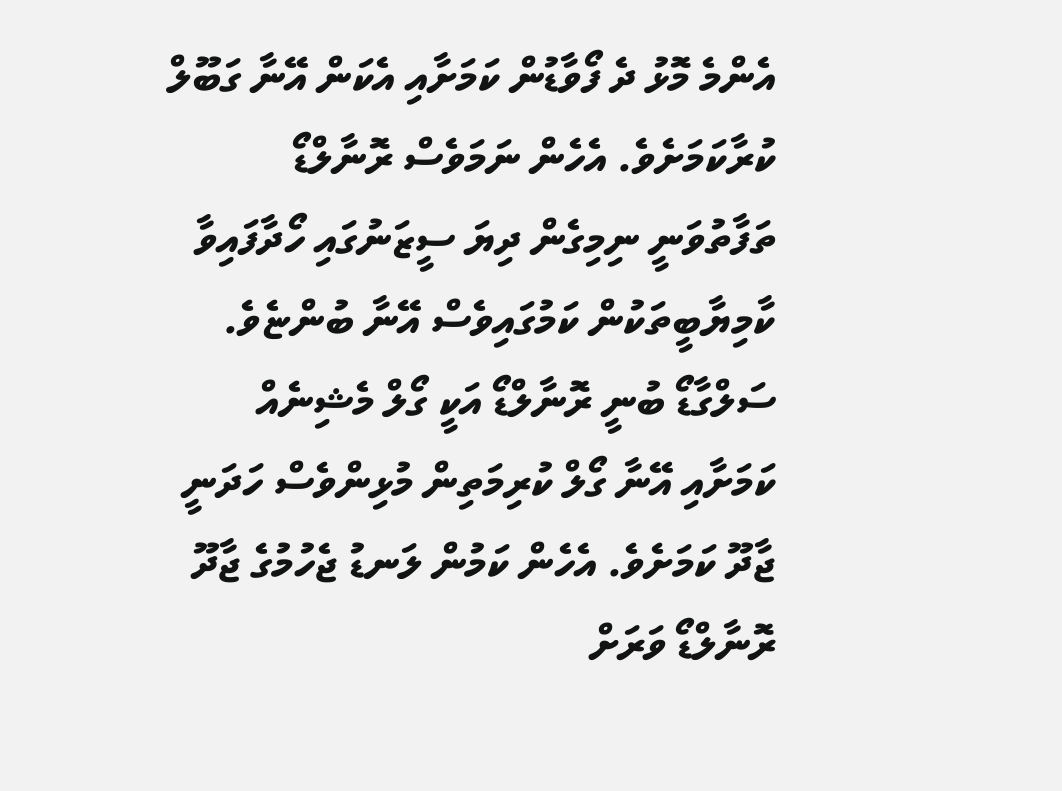އެންމެ މޮޅު ދެ ފޯވާޑުން ކަމަށާއި އެކަން އޭނާ ގަބޫލް ކުރާކަމަށެވެ. އެހެން ނަމަވެސް ރޮނާލްޑޯ ތަފާތުވަނީ ނިމިގެން ދިޔަ ސީޒަނުގައި ހޯދާފައިވާ ކާމިޔާބީތަކުން ކަމުގައިވެސް އޭނާ ބުންޏެވެ.
ސަލްގާޑޯ ބުނީ ރޮނާލްޑޯ އަކީ ގޯލް މެޝިނެއް ކަމަށާއި އޭނާ ގޯލް ކުރިމަތިން މުޅިންވެސް ހަދަނީ ޖާދޫ ކަމަށެވެ. އެހެން ކަމުން ލަނޑު ޖެހުމުގެ ޖާދޫ ރޮނާލްޑޯ ވަރަށް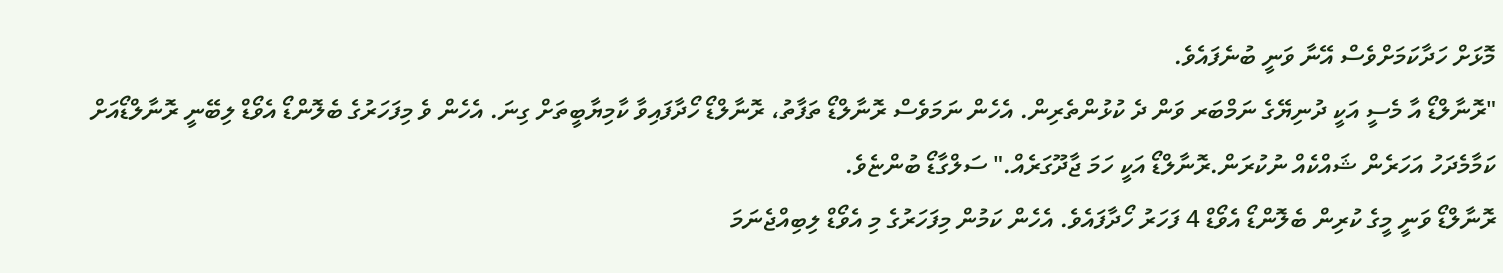މޮޅަށް ހަދާކަމަށްވެސް އޭނާ ވަނީ ބުނެފައެވެ.
"ރޮނާލްޑޯ އާ މެސީ އަކީ ދުނިޔޭގެ ނަމްބަރ ވަން ދެ ކުޅުންތެރިން. އެހެން ނަމަވެސް ރޮނާލްޑޯ ތަފާތު، ރޮނާލްޑޯ ހޯދާފައިވާ ކާމިޔާބީތަށް ގިނަ. އެހެން ވެ މިފަހަރުގެ ބެލޮންޑޯ އެވޯޑް ލިބޭނީ ރޮނާލްޑޯއަށް ކަމާމެދަހު އަހަރެން ޝައްކެއް ނުކުރަން.ރޮނާލްޑޯ އަކީ ހަމަ ޖާދޫގަރެއް." ސަލްގާޑޯ ބުންޏެވެ.
ރޮނާލްޑޯ ވަނީ މީގެ ކުރިން ބެލޮންޑޯ އެވޯޑް 4 ފަހަރު ހޯދާފައެވެ. އެހެން ކަމުން މިފަހަރުގެ މި އެވޯޑް ލިބިއްޖެނަމަ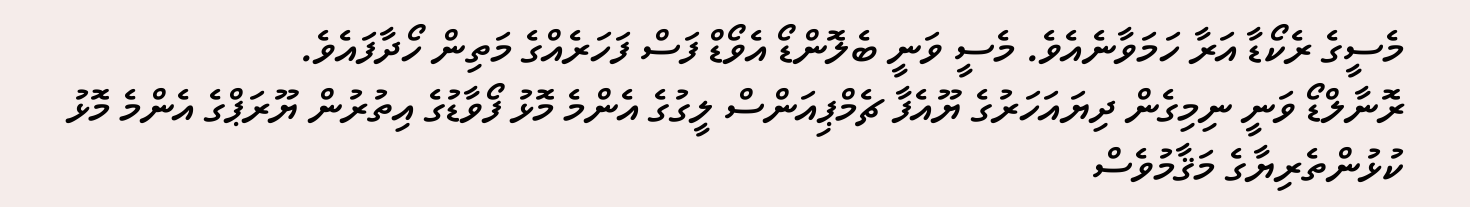މެސީގެ ރެކޯޑާ އަރާ ހަމަވާނެއެވެ. މެސީ ވަނީ ބެލޮންޑޯ އެވޯޑް ފަސް ފަހަރެއްގެ މަތިން ހޯދާފައެވެ.
ރޮނާލްޑޯ ވަނީ ނިމިގެން ދިޔައަހަރުގެ ޔޫއެފާ ޗެމްޕިއަންސް ލީގުގެ އެންމެ މޮޅު ފޯވާޑުގެ އިތުރުން ޔޫރަޕްގެ އެންމެ މޮޅު ކުޅުންތެރިޔާގެ މަޤާމުވެސް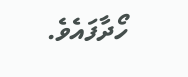ހޯދާފައެވެ.